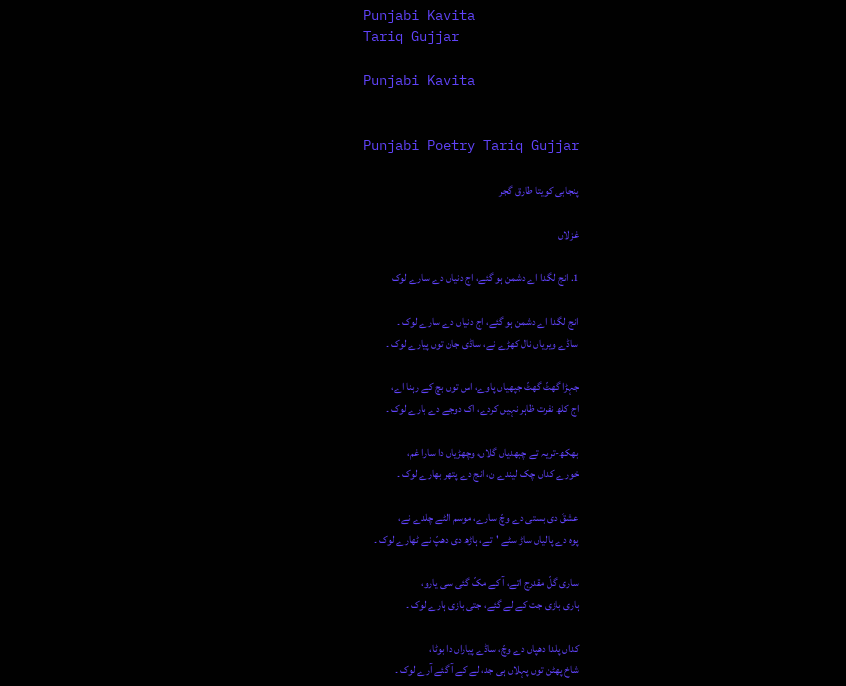Punjabi Kavita
Tariq Gujjar

Punjabi Kavita


Punjabi Poetry Tariq Gujjar

پنجابی کویتا طارق گجر

غزلاں

1. انج لگدا اے دشمن ہو گئے، اج دنیاں دے سارے لوک

انج لگدا اے دشمن ہو گئے، اج دنیاں دے سارے لوک ۔
ساڈے ویریاں نال کھڑے نے، ساڈی جان توں پیارے لوک ۔

جہڑا گھٹّ گھٹّ جپھیاں پاوے، اس توں بچ کے رہنا اے،
اج کلھ نفرت ظاہر نہیں کردے، اک دوجے دے بارے لوک ۔

بھکھ-تریہ تے چبھدیاں گلاں، وچھڑیاں دا سارا غم،
خورے کداں چک لیندے ن، انج دے پتھر بھارے لوک ۔

عشقَ دی بستی دے وچّ سارے، موسم الٹے چلدے نے،
پوہ دے پالیاں ساڑ سٹے 'تے، ہاڑھ دی دھپّ نے ٹھارے لوک ۔

ساری گلّ مقدرج اتے، آ کے مکّ گئی سی یارو،
ہاری بازی جت کے لے گئے، جتی بازی ہارے لوک ۔

کداں پلدا دھپاں دے وچّ، ساڈے پیاراں دا بوٹا،
شاخ پھٹن توں پہلاں ہی جد، لے کے آ گئے آرے لوک ۔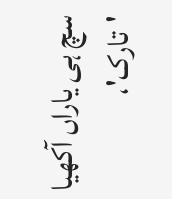سچ ہی یاراں آکھیا 'تارک'،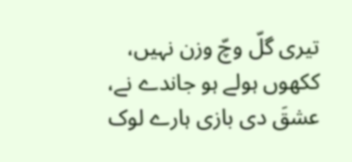تیری گلّ وچّ وزن نہیں،
ککھوں ہولے ہو جاندے نے، عشقَ دی بازی ہارے لوک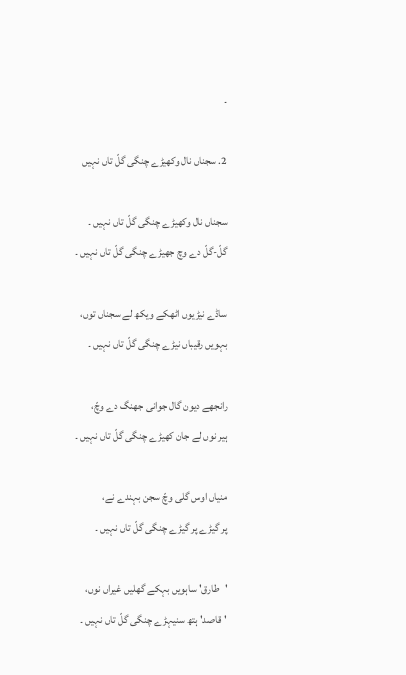۔

2. سجناں نال وکھیڑے چنگی گلّ تاں نہیں

سجناں نال وکھیڑے چنگی گلّ تاں نہیں ۔
گلّ-گلّ دے وچ جھیڑے چنگی گلّ تاں نہیں ۔

ساڈے نیڑیوں اٹھکے ویکھ لے سجناں توں،
بہویں رقیباں نیڑے چنگی گلّ تاں نہیں ۔

رانجھے دیون گال جوانی جھنگ دے وچّ،
ہیر نوں لے جان کھیڑے چنگی گلّ تاں نہیں ۔

منیاں اوس گلی وچّ سجن بہندے نے،
پر گیڑے پر گیڑے چنگی گلّ تاں نہیں ۔

'طارق' ساہویں بہکے گھلیں غیراں نوں،
'قاصد' ہتھ سنیہڑے چنگی گلّ تاں نہیں ۔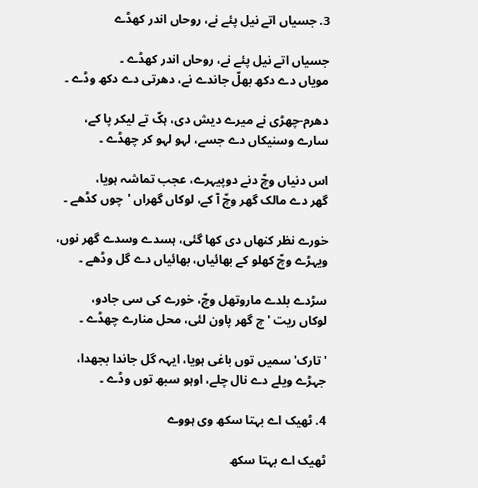3. جسیاں اتے نیل پئے نے، روحاں اندر کھڈے

جسیاں اتے نیل پئے نے، روحاں اندر کھڈے ۔
مویاں دے دکھ بھلّ جاندے نے، دھرتی دے دکھ وڈے ۔

دھرم-چھڑی نے میرے دیش دی، ہکّ تے لیکر پا کے،
سارے وسنیکاں دے جسے، لہو لہو کر چھڈے ۔

اس دنیاں وچّ دنے دوپیہرے، عجب تماشہ ہویا،
گھر دے مالک گھر وچّ آ کے، لوکاں گھراں 'چوں کڈھے ۔

خورے نظر کنھاں دی کھا گئی، ہسدے وسدے گھر نوں،
ویہڑے وچّ کھلو کے بھائیاں، بھائیاں دے گل وڈھے ۔

سڑدے بلدے ماروتھل وچّ، خورے کی سی جادو،
لوکاں ریت ' چ گھر پاون لئی، محل منارے چھڈے ۔

'تارک' سمیں توں باغی ہویا، ایہہ گل جاندا بجھدا،
جہڑے ویلے دے نال چلے، اوہو سبھ توں وڈے ۔

4. ٹھیک اے بہتا سکھ وی ہووے

ٹھیک اے بہتا سکھ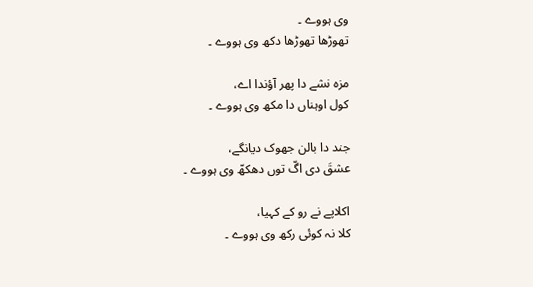وی ہووے ۔
تھوڑھا تھوڑھا دکھ وی ہووے ۔

مزہ نشے دا پھر آؤندا اے،
کول اوہناں دا مکھ وی ہووے ۔

جند دا بالن جھوک دیانگے،
عشقَ دی اگّ توں دھکھّ وی ہووے ۔

اکلاپے نے رو کے کہیا،
کلا نہ کوئی رکھ وی ہووے ۔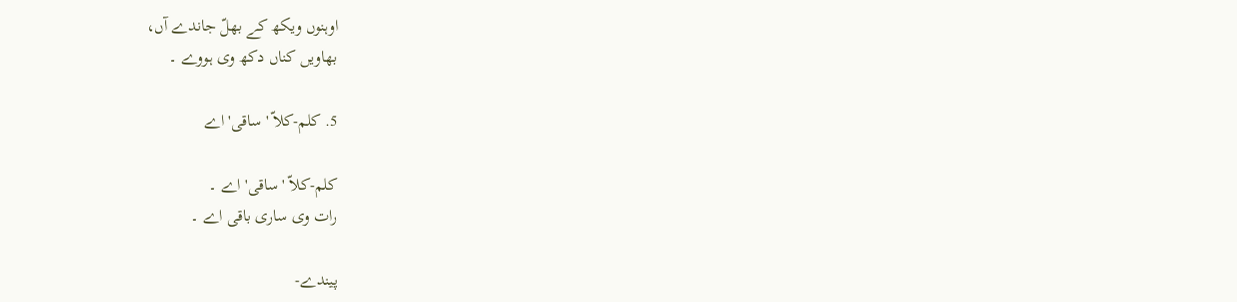اوہنوں ویکھ کے بھلّ جاندے آں،
بھاویں کناں دکھ وی ہووے ۔

5. کلم-کلاّ 'ساقی' اے

کلم-کلاّ 'ساقی' اے ۔
رات وی ساری باقی اے ۔

پیندے-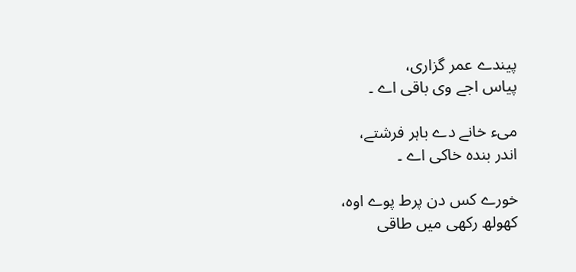پیندے عمر گزاری،
پیاس اجے وی باقی اے ۔

میء خانے دے باہر فرشتے،
اندر بندہ خاکی اے ۔

خورے کس دن پرط پوے اوہ،
کھولھ رکھی میں طاقی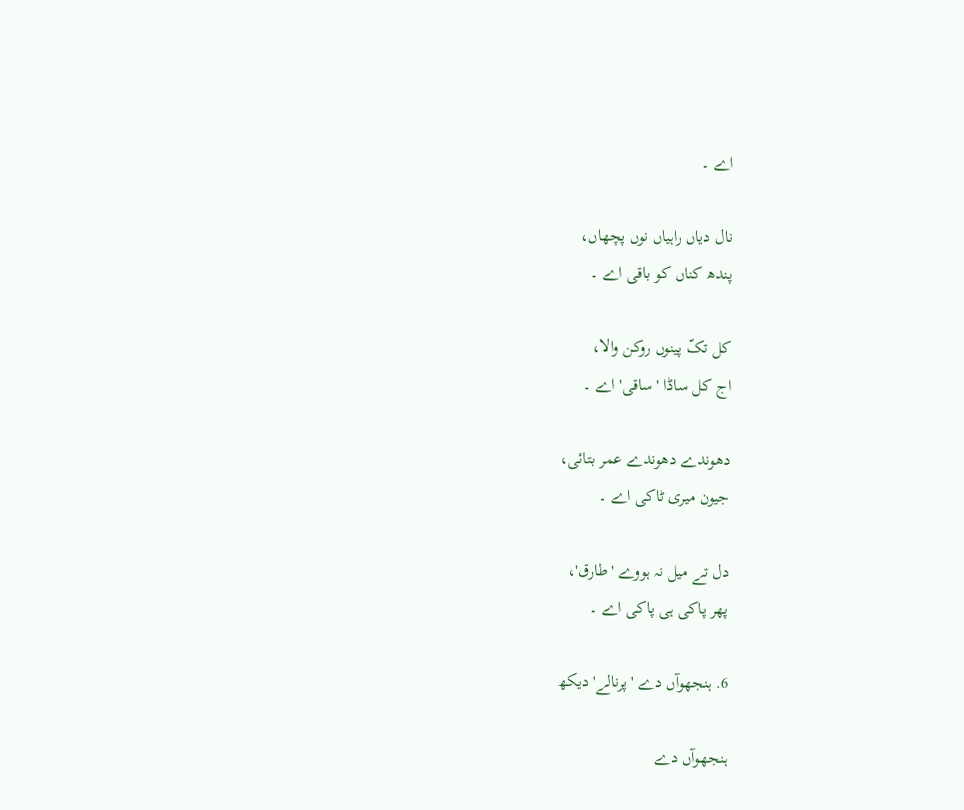اے ۔

نال دیاں راہیاں نوں پچھاں،
پندھ کناں کو باقی اے ۔

کل تکّ پینوں روکن والا،
اج کل ساڈا 'ساقی' اے ۔

دھوندے دھوندے عمر بتائی،
جیون میری ٹاکی اے ۔

دل تے میل نہ ہووے 'طارق'،
پھر پاکی ہی پاکی اے ۔

6. ہنجھوآں دے 'پرنالے' دیکھ

ہنجھوآں دے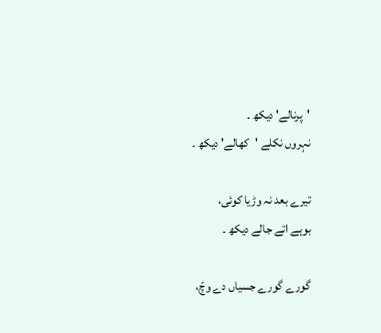'پرنالے' دیکھ ۔
نہروں نکلے 'کھالے' دیکھ ۔

تیرے بعد نہ وڑیا کوئی،
بوہے اتے جالے دیکھ ۔

گورے گورے جسیاں دے وچّ،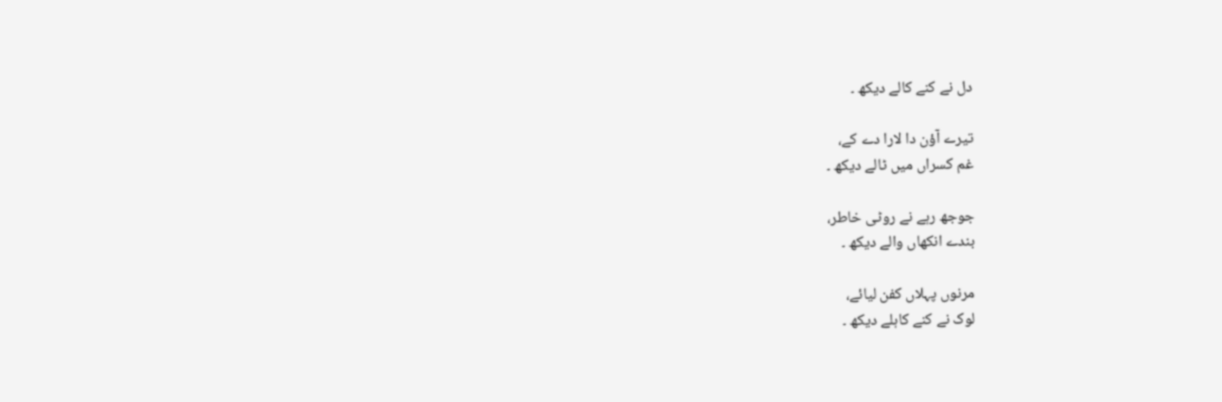دل نے کنے کالے دیکھ ۔

تیرے آؤن دا لارا دے کے،
غم کسراں میں ٹالے دیکھ ۔

جوجھ رہے نے روٹی خاطر،
بندے انکھاں والے دیکھ ۔

مرنوں پہلاں کفن لیائے،
لوک نے کنے کاہلے دیکھ ۔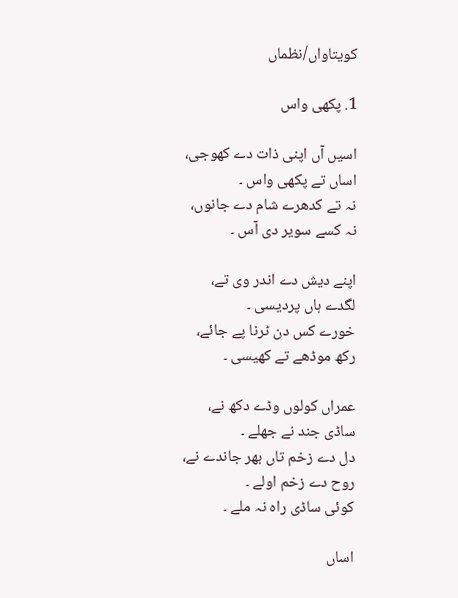کویتاواں/نظماں

1. پکھی واس

اسیں آں اپنی ذات دے کھوجی،
اساں تے پکھی واس ۔
نہ تے کدھرے شام دے جانوں،
نہ کسے سویر دی آس ۔

اپنے دیش دے اندر وی تے،
لگدے ہاں پردیسی ۔
خورے کس دن ٹرنا پے جائے،
رکھ موڈھے تے کھیسی ۔

عمراں کولوں وڈے دکھ نے،
ساڈی جند نے جھلے ۔
دل دے زخم تاں بھر جاندے نے،
روح دے زخم اولے ۔
کوئی ساڈی راہ نہ ملے ۔

اساں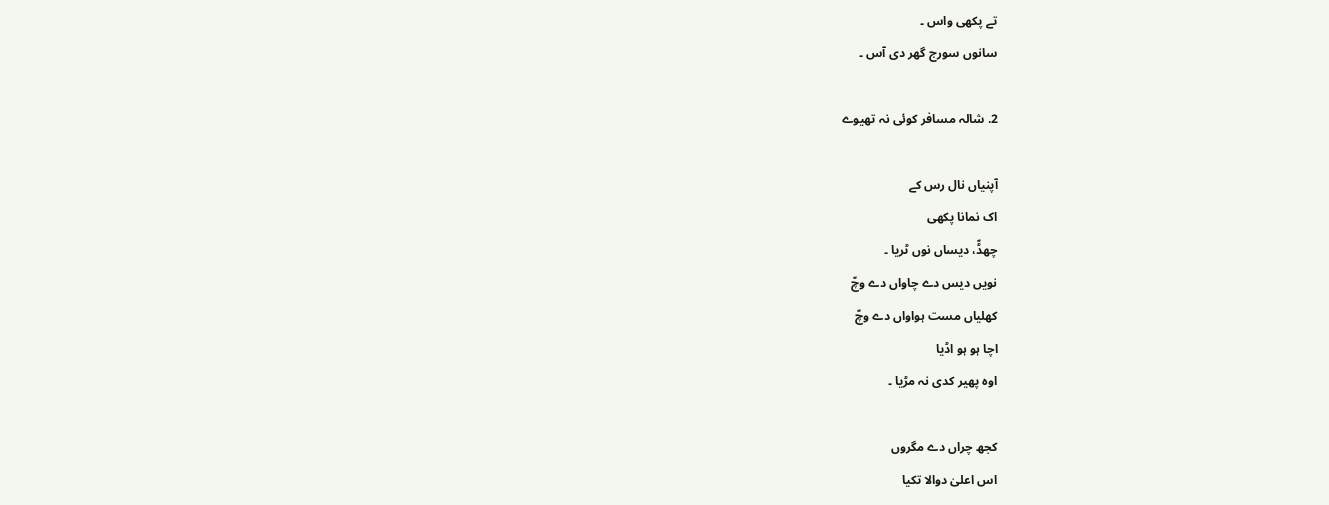تے پکھی واس ۔
سانوں سورج گھر دی آس ۔

2. شالہ مسافر کوئی نہ تھیوے

آپنیاں نال رس کے
اک نمانا پکھی
چھڈّ، دیساں نوں ٹریا ۔
نویں دیس دے چاواں دے وچّ
کھلیاں مست ہواواں دے وچّ
اچا ہو ہو اڈیا
اوہ پھیر کدی نہ مڑیا ۔

کجھ چراں دے مگروں
اس اعلیٰ دوالا تکیا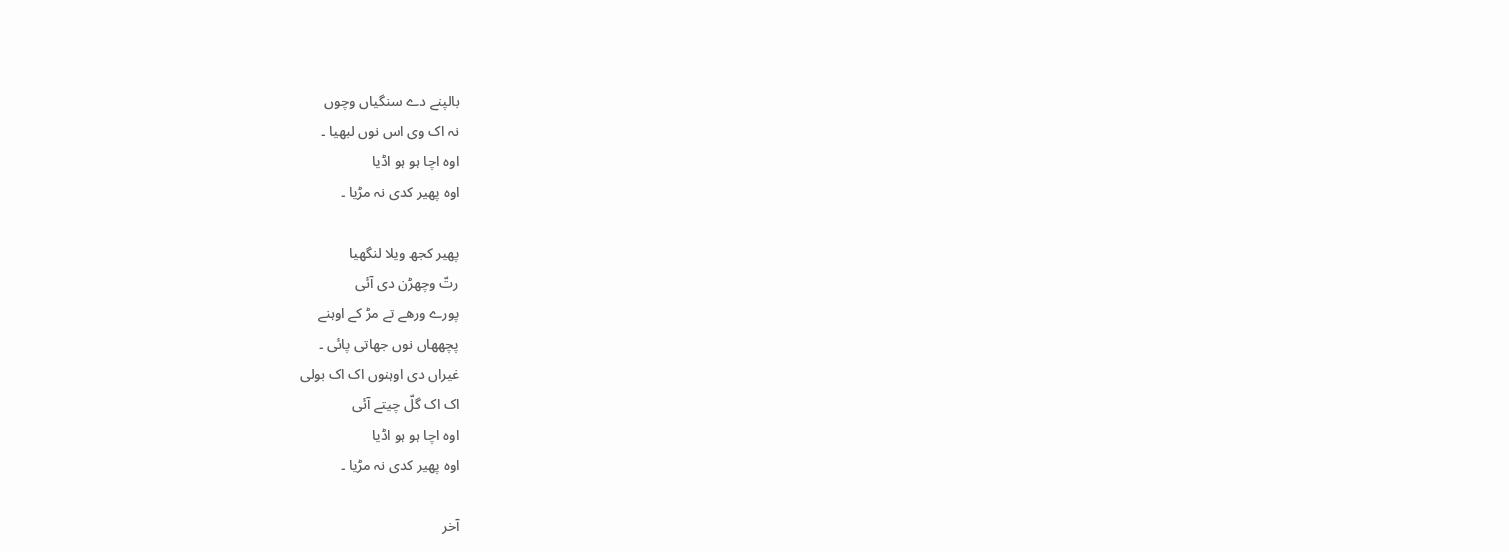بالپنے دے سنگیاں وچوں
نہ اک وی اس نوں لبھیا ۔
اوہ اچا ہو ہو اڈیا
اوہ پھیر کدی نہ مڑیا ۔

پھیر کجھ ویلا لنگھیا
رتّ وچھڑن دی آئی
پورے ورھے تے مڑ کے اوہنے
پچھھاں نوں جھاتی پائی ۔
غیراں دی اوہنوں اک اک بولی
اک اک گلّ چیتے آئی
اوہ اچا ہو ہو اڈیا
اوہ پھیر کدی نہ مڑیا ۔

آخر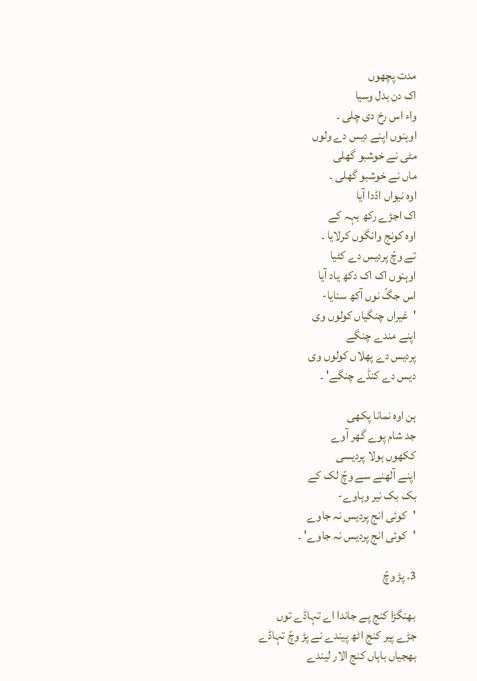مدت پچھوں
اک دن بدل وسیا
واء اس رخ دی چلی ۔
اوہنوں اپنے دیس دے ولوں
مٹی نے خوشبو گھلی
ماں نے خوشبو گھلی ۔
اوہ نیواں اڈدا آیا
اک اجڑے رکھ بہہ کے
اوہ کونج وانگوں کرلایا ۔
تے وچّ پردیس دے کٹیا
اوہنوں اک اک دکھ یاد آیا
اس جگّ نوں آکھ سنایا-
'غیراں چنگیاں کولوں وی
اپنے مندے چنگے
پردیس دے پھلاں کولوں وی
دیس دے کنڈے چنگے' ۔

ہن اوہ نمانا پکھی
جد شام پوے گھر آوے
ککھوں ہولا پردیسی
اپنے آلھنے سے وچّ لک کے
بک بک نیر وہاوے-
'کوئی انج پردیس نہ جاوے
'کوئی انج پردیس نہ جاوے' ۔

3. پڑ وچّ

بھنگڑا کنج پے جاندا اے تہاڈے توں
جڑے پیر کنج اٹھ پیندے نے پڑ وچّ تہاڈے
بھجیاں باہاں کنج الار لیندے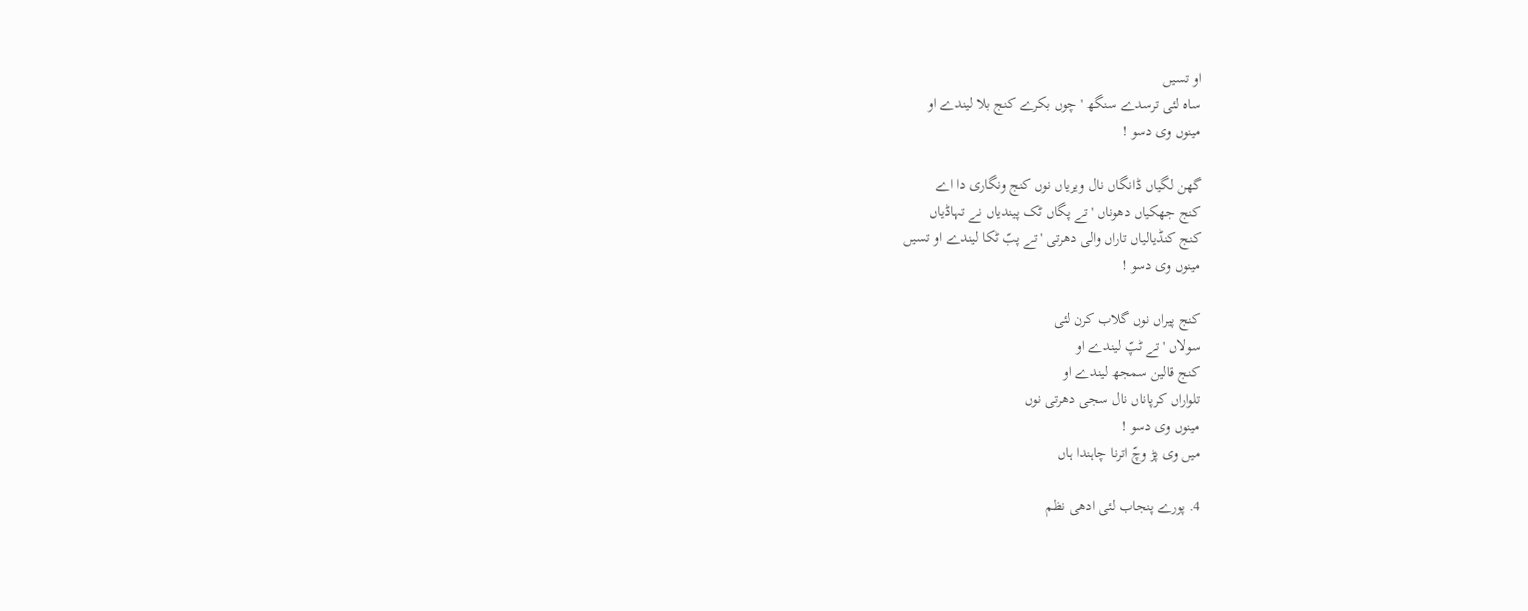او تسیں
ساہ لئی ترسدے سنگھ 'چوں بکرے کنج بلا لیندے او
مینوں وی دسو !

گھن لگیاں ڈانگاں نال ویریاں نوں کنج ونگاری دا اے
کنج جھکیاں دھوناں 'تے پگاں ٹک پیندیاں نے تہاڈیاں
کنج کنڈیالیاں تاراں والی دھرتی 'تے پبّ ٹکا لیندے او تسیں
مینوں وی دسو !

کنج پیراں نوں گلاب کرن لئی
سولاں 'تے ٹپّ لیندے او
کنج قالین سمجھ لیندے او
تلواراں کرپاناں نال سجی دھرتی نوں
مینوں وی دسو !
میں وی پڑ وچّ اترنا چاہندا ہاں

4. پورے پنجاب لئی ادھی نظم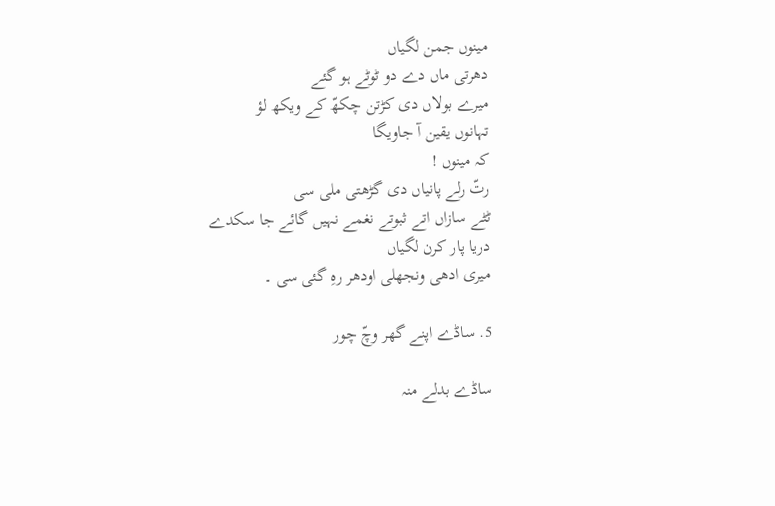مینوں جمن لگیاں
دھرتی ماں دے دو ٹوٹے ہو گئے
میرے بولاں دی کڑتن چکھّ کے ویکھ لؤ
تہانوں یقین آ جاویگا
کہ مینوں !
رتّ رلے پانیاں دی گڑھتی ملی سی
ٹٹے سازاں اتے ثبوتے نغمے نہیں گائے جا سکدے
دریا پار کرن لگیاں
میری ادھی ونجھلی اودھر رہِ گئی سی ۔

5. ساڈے اپنے گھر وچّ چور

ساڈے بدلے منہ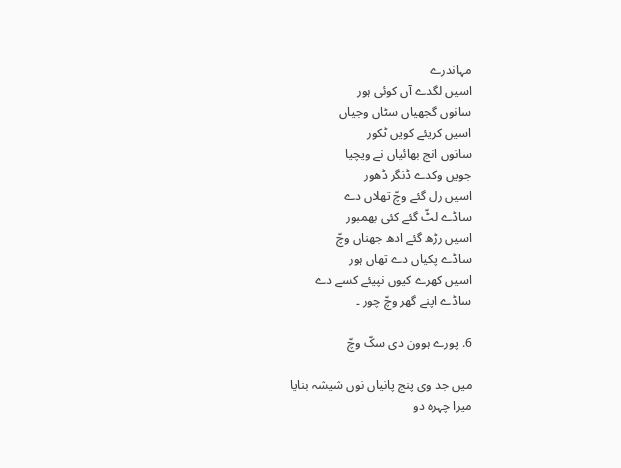مہاندرے
اسیں لگدے آں کوئی ہور
سانوں گجھیاں سٹاں وجیاں
اسیں کریئے کویں ٹکور
سانوں انج بھائیاں نے ویچیا
جویں وکدے ڈنگر ڈھور
اسیں رل گئے وچّ تھلاں دے
ساڈے لٹّ گئے کئی بھمبور
اسیں رڑھ گئے ادھ جھناں وچّ
ساڈے پکیاں دے تھاں ہور
اسیں کھرے کیوں نپیئے کسے دے
ساڈے اپنے گھر وچّ چور ۔

6. پورے ہوون دی سکّ وچّ

میں جد وی پنج پانیاں نوں شیشہ بنایا
میرا چہرہ دو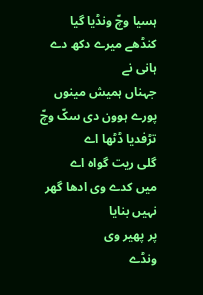ہسیا وچّ ونڈیا گیا
کنڈھے میرے دکھ دے ہانی نے
جہناں ہمیش مینوں
پورے ہوون دی سکّ وچّ تڑفدیا ڈٹھا اے
گلی ریت گواہ اے
میں کدے وی ادھا گھر نہیں بنایا
پر پھیر وی
ونڈے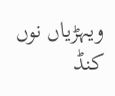ویہڑیاں نوں کنڈ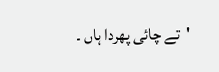'تے چائی پھردا ہاں ۔